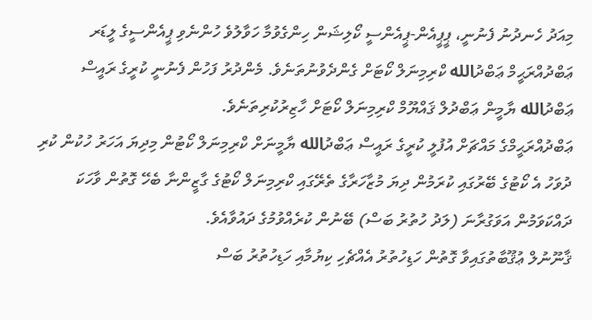މިއަދު ހެނދުނު ފެނުނީ، ޕީޕީއެން-ޕީއެންސީ ކޯލިޝަން ހިންގެވުމާ ހަވާލުވެ ހުންނެވި ޕީއެންސީގެ ލީޑަރ ޢަބްދުއްރަޙީމް ޢަބްދުالله ކްރިމިނަލް ކޯޓަށް ގެންދެވުނުތަނެވެ. މެންދުރު ފަހުން ފެނުނީ ކުރީގެ ރައީސް ޢަބްދުالله ޔާމީން ޢަބްދުލް ޤައްޔޫމް ކްރިމިނަލް ކޯޓަށް ހާޒިރުކުރިތަނެވެ.
ޢަބްދުއްރަޙީމްގެ މައްޗަށް އުފުލީ ކުރީގެ ރައީސް ޢަބްދުالله ޔާމީނަށް ކްރިމިނަލް ކޯޓުން މިދިޔަ އަހަރު ހުކުން ކުރި ދުވަހު އެ ކޯޓުގެ ބޭރުގައި ކުރަމުން ދިޔަ މުޒާހަރާގެ ތެރޭގައި ކްރިމިނަލް ކޯޓުގެ ގާޒީންނާ ބެހޭ ގޮތުން ވާހަކަ ދައްކަވަމުން އަވަގުރާނަ (ލަދު ހުތުރު ބަސް) ބޭނުން ކުރެއްވުމުގެ ދައުވާއެވެ.
ޤާނޫނުލް ޢުޤޫބާތުގައިވާ ގޮތުން ހަޑިހުތުރު އެއްޗެހި ކިޔުމާއި ހަޑިހުތުރު ބަސް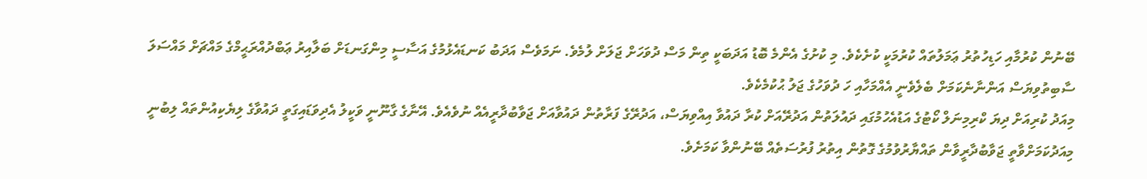ބޭނުން ކުރުމާއި ހަޑިހުތުރު ޢަމަލުތައް ކުރުމަކީ ކުށެކެވެ. މި ކުށުގެ އެންމެ ބޮޑު އަދަބަކީ ތިން މަސް ދުވަހަށް ޖަލަށް ލުމެވެ. ނަމަވެސް އަދަބު ކަނޑައެޅުމުގެ އަސާސީ މިންގަނޑަށް ބަލާއިރު ޢަބްދުއްރަޙީމްގެ މައްޗަށް މައްސަލަ ސާބިތުވިޔަސް އަންނާނެކަމަށް ބެލެވެނީ އެއްމަހާއި ހަ ދުވަހުގެ ޖަލު ޙުކުމެކެވެ.
މިއަދު ކުރިއަށް ދިޔަ ކްރިމިނަލް ކޯޓުގެ އަޑުއެހުމުގައި ދައުލަތުން އަދުރޭއަށް ކުރާ ދައުވާ އިއްވިޔަސް، އަދުރޭގެ ފަރާތުން ދައުވާއަށް ޖަވާބުދާރީއެއް ނުވެއެވެ. އޭނާގެ ގާނޫނީ ވަކީލު އެދިވަޑައިގަތީ ދައުވާގެ ލިޔެކިއުންތައް ލިބުނީ މިއަދުކަމަށްވާތީ ޖަވާބުދާރީވާން ތައްޔާރުވުމުގެ ގޮތުން އިތުރު ފުރުސަތެއް ބޭނުންވާ ކަމަށެވެ.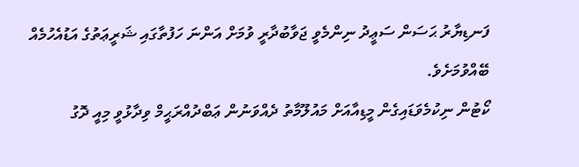ފަނޑިޔާރު ޙަސަން ސަޢީދު ނިންމެވީ ޖަވާބުދާރީ ވުމަށް އަންނަ ހަފުތާގައި ޝަރީޢަތުގެ އަޑުއެހުމެއް ބޭއްވުމަށެވެ.
ކޯޓުން ނިކުމެވަޑައިގެން މީޑިއާއަށް މައުލޫމާތު ދެއްވަނުން ޢަބްދުއްރަޙީމް ވިދާޅުވީ މިއީ ދޮގު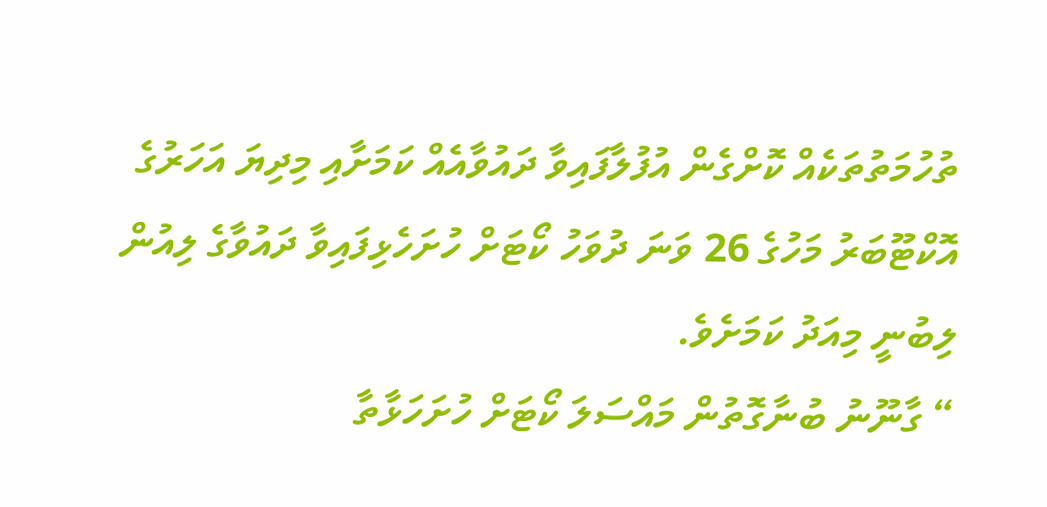ތުހުމަތުތަކެއް ކޮށްގެން އުފުލާފައިވާ ދައުވާއެއް ކަމަށާއި މިދިޔަ އަހަރުގެ އޮކްޓޫބަރު މަހުގެ 26 ވަނަ ދުވަހު ކޯޓަށް ހުށަހެޅިފައިވާ ދައުވާގެ ލިއުން ލިބުނީ މިއަދު ކަމަށެވެ.
“ ގާނޫނު ބުނާގޮތުން މައްސަލަ ކޯޓަށް ހުށަހަޅާތާ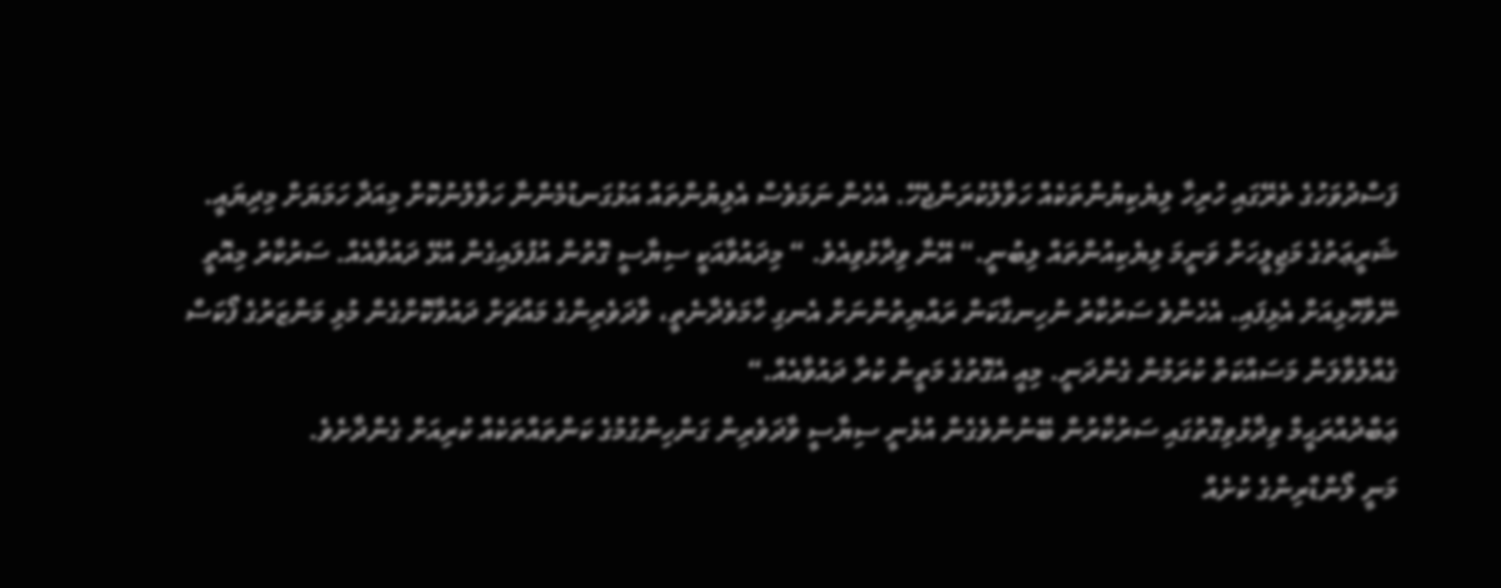ފަސްދުވަހުގެ ތެރޭގައި ހުރިހާ ލިޔެކިޔުންތަކެއް ހަވާލުކުރަންޖެހޭ. އެހެން ނަމަވެސް އެލިޔުންތައް އަޅުގަނޑުމެންނާ ހަވާލުނުކޮށް މިއަދާ ހަމަޔަށް މިދިޔައީ. ޝަރީޢަތުގެ މަޖިލީހަށް ވަނީމަ ލިޔެކިއުންތައް ލިބުނީ.“ އޭނާ ވިދާޅުވިއެވެ. “ މިދައުވާއަކީ ސިޔާސީ ގޮތުން އުފުލައިގެން އުޅޭ ދައުވާއެއް. ސަރުކާރު މިއޮތީ ނޭވާހޮޅިއަށް އެޅިފައި. އެހެންވެ ސަރުކާރު ނުހިނގާކަން ރައްޔިތުންނަށް އެނގި ހާމަވެދާނެތީ، ވާދަވެރިންގެ މައްޗަށް ދައުވާކޮށްގެން މުޅި މަންޒަރުގެ ފޯކަސް ގެއްލުވާލަން މަސައްކަތް ކުރަމުން ގެންދަނީ. މިއީ އެގޮތުގެ މަތީން ކުރާ ދައުވާއެއް.“
ޢަބްދުއްރަޙީމް ވިދާޅުވިގޮތުގައި ސަރުކާރުން ބޭނުންވެގެން އުޅެނީ ސިޔާސީ ވާދަވެރިން ގަންހިންގުމުގެ ކަންތައްތަކެއް ކުރިއަށް ގެންދާށެވެ.
މަނީ ލޯންޑްރިންގެ ކުށެއް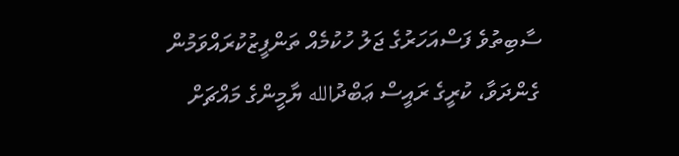ސާބިތުވެ ފަސްއަހަރުގެ ޖަލު ހުކުމެއް ތަންފީޒުކުރައްވަމުން ގެންދަވާ، ކުރީގެ ރައީސް ޢަބްދުالله ޔާމީންގެ މައްޗަށް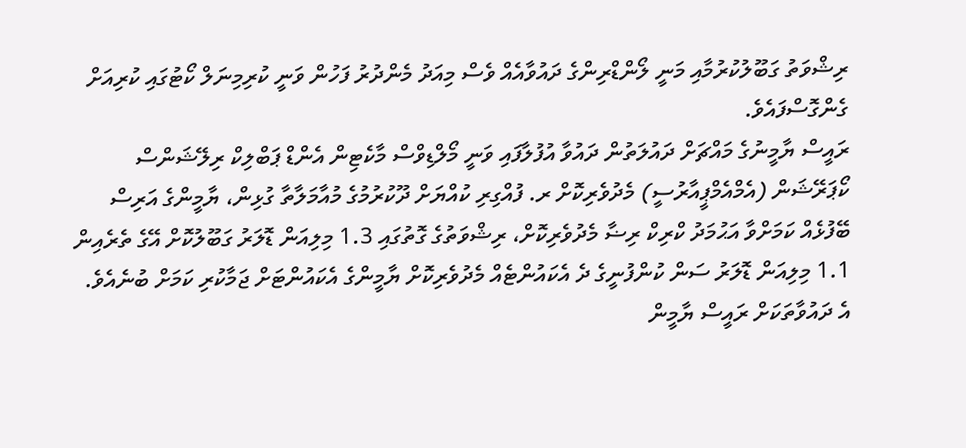ރިޝްވަތު ގަބޫލުކުރުމާއި މަނީ ލޯންޑްރިންގެ ދައުވާއެއް ވެސް މިއަދު މެންދުރު ފަހުން ވަނީ ކުރިމިނަލް ކޯޓުގައި ކުރިއަށް ގެންގޮސްފައެވެ.
ރައީސް ޔާމީނުގެ މައްޗަށް ދައުލަތުން ދައުވާ އުފުލާފައި ވަނީ މޯލްޑިވްސް މާކެޓިން އެންޑް ޕަބްލިކް ރިލޭޝަންސް ކޯޕަރޭޝަން (އެމްއެމްޕީއާރުސީ) މެދުވެރިކޮށް ރ. ފުއްގިރި ކުއްޔަށް ދޫކުރުމުގެ މުއާމަލާތާ ގުޅިން، ޔާމީންގެ އަރިސް ބޭފުޅެއް ކަމަށްވާ އަޙުމަދު ކްރިކް ރިޟާ މެދުވެރިކޮށް، ރިޝްވަތުގެ ގޮތުގައި 1.3 މިލިއަން ޑޮލަރު ގަބޫލުކޮށް އޭގެ ތެރެއިން 1.1 މިލިއަން ޑޮލަރު ސަން ކުންފުނީގެ ދެ އެކައުންޓެއް މެދުވެރިކޮށް ޔާމީންގެ އެކައުންޓަށް ޖަމާކުރި ކަމަށް ބުނެއެވެ.
އެ ދައުވާތަކަށް ރައީސް ޔާމީން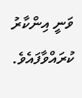ވަނީ އިންކާރު ކުރައްވާފައެވެ.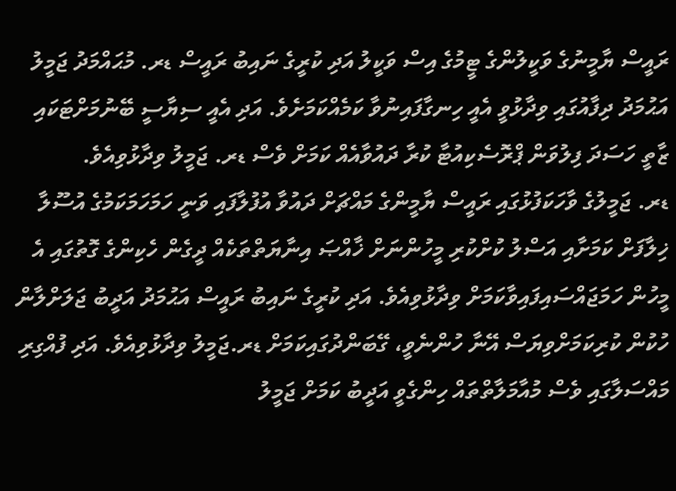ރައީސް ޔާމީނުގެ ވަކީލުންގެ ޓީމުގެ އިސް ވަކީލު އަދި ކުރީގެ ނައިބު ރައީސް ޑރ. މުޙައްމަދު ޖަމީލު އަޙުމަދު ދިފާއުގައި ވިދާޅުވީ އެއީ ހިނގާފައިނުވާ ކަމެއްކަމަށެވެ. އަދި އެއީ ސިޔާސީ ބޭނުމަށްޓަކައި ޒާތީ ހަސަދަ ފިލުވަން ޕްރޮސެކިއުޓާ ކުރާ ދައުވާއެއް ކަމަށް ވެސް ޑރ. ޖަމީލު ވިދާޅުވިއެވެ.
ޑރ. ޖަމީލުގެ ވާހަކަފުޅުގައި ރައީސް ޔާމީންގެ މައްޗަށް ދައުވާ އުފުލާފައި ވަނީ ހަމަހަމަކަމުގެ އުސޫލާ ޚިލާފަށް ކަމަށާއި އަސްލު ކުށްކުރި މީހުންނަށް ޚާއްޞަ އިނާޔަތްތަކެއް ދީގެން ހެކިންގެ ގޮތުގައި އެ މީހުން ހަމަޖައްސައިފައިވާކަމަށް ވިދާޅުވިއެވެ. އަދި ކުރީގެ ނައިބު ރައީސް އަޙުމަދު އަދީބު ޖަލަށްލާން ހުކުން ކުރިކަމަށްވިޔަސް އޭނާ ހުންނެވީ، ގޭބަންދުގައިކަމަށް ޑރ.ޖަމީލު ވިދާޅުވިއެވެ. އަދި ފުއްގިރި މައްސަލާގައި ވެސް މުއާމަލާތްތައް ހިންގެވީ އަދީބު ކަމަށް ޖަމީލު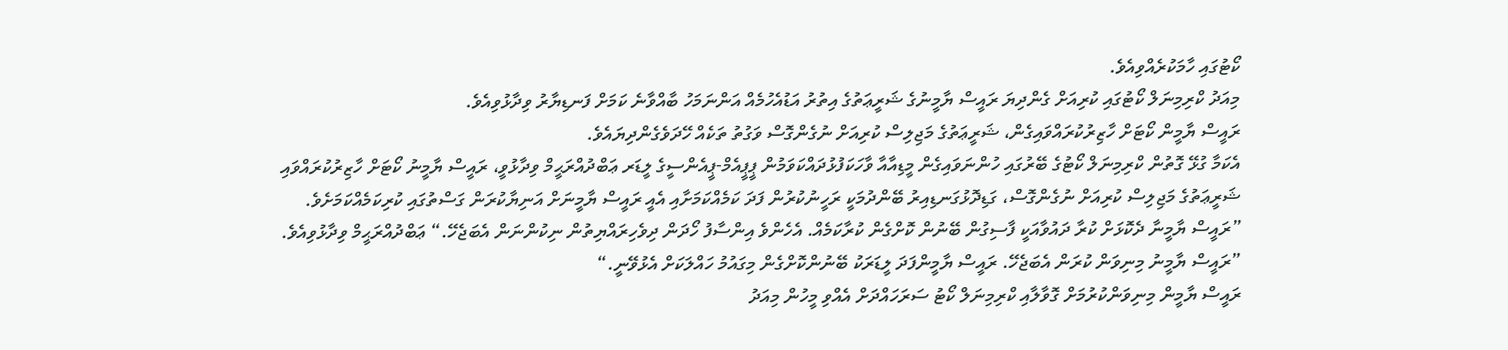ކޯޓުގައި ހާމަކުރެއްވިއެވެ.
މިއަދު ކްރިމިނަލް ކޯޓުގައި ކުރިއަށް ގެންދިޔަ ރައީސް ޔާމީނުގެ ޝަރީޢަތުގެ އިތުރު އަޑުއެހުމެއް އަންނަމަހު ބާއްވާނެ ކަމަށް ފަނޑިޔާރު ވިދާޅުވިއެވެ.
ރައީސް ޔާމީން ކޯޓަށް ހާޒިރުކުރައްވައިގެން، ޝަރީޢަތުގެ މަޖިލިސް ކުރިއަށް ނުގެންގޮސް ވަގުތު ތަކެއް ހޭދަވެގެންދިޔައެވެ.
އެކަމާ ގުޅޭ ގޮތުން ކްރިމިނަލް ކޯޓުގެ ބޭރުގައި ހުންނަވައިގެން މީޑިއާއާ ވާހަކަފުޅުދައްކަވަމުން ޕީޕީއެމް-ޕީއެންސީގެ ލީޑަރ ޢަބްދުއްރަޙީމް ވިދާޅުވީ، ރައީސް ޔާމީނު ކޯޓަށް ހާޒިރުކުރައްވައި ޝަރީޢަތުގެ މަޖިލިސް ކުރިއަށް ނުގެންގޮސް، ގަޑިދޮޅުގަނޑިއިރު ބޭންދުމަކީ ރަހީނުކުރުން ފަދަ ކަމެއްކަމަށާއި އެއީ ރައީސް ޔާމީނަށް އަނިޔާކުރަން ގަސްތުގައި ކުރިކަމެއްކަމަށެވެ.
”ރައީސް ޔާމީނާ ދެކޮޅަށް ކުރާ ދައުވާއަކީ ފާސިގުން ބޭނުން ކޮށްގެން ކުރާކަމެއް. އެހެންވެ އިންސާފު ހޯދަން ދިވެހިރައްޔިތުން ނިކުންނަން އެބަޖެހޭ.“ ޢަބްދުއްރަޙީމް ވިދާޅުވިއެވެ. ”ރައީސް ޔާމީނު މިނިވަން ކުރަން އެބަޖެހޭ. ރައީސް ޔާމީންފަދަ ލީޑަރަކު ބޭނުންކޮށްގެން މިގައުމު ހައްލަކަށް އެޅުވޭނީ.“
ރައީސް ޔާމީން މިނިވަންކުރުމަށް ގޮވާލާއި ކްރިމިނަލް ކޯޓު ސަރަހައްދަށް އެއްވި މީހުން މިއަދު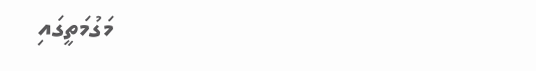މަގުމަތީގައި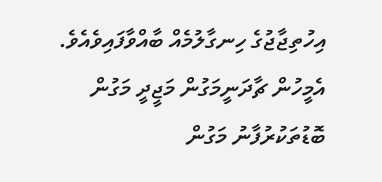އިހުތިޖާޖުގެ ހިނގާލުމެއް ބާއްވާފައިވެއެވެ. އެމީހުން ޗާދަނީމަގުން މަޖީދީ މަގުން ބޮޑުތަކުރުފާނު މަގުން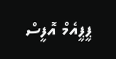ޕީޕީއެމް އޮފީސް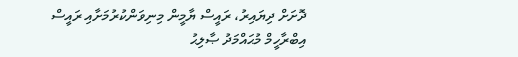ދޮށަށް ދިޔައިރު، ރައީސް ޔާމީން މިނިވަންކުރުމަށާއި ރައީސް އިބްރާހީމް މުޙައްމަދު ޞާލިޙު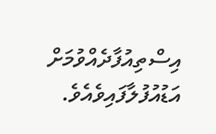އިސްތިއުފާދެއްވުމަށް އަޑުއުފުލާފައިވެއެވެ.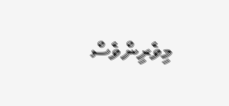މިވެރިންވެސް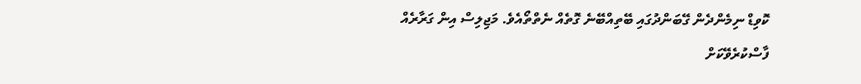ކޮވިޑް ނިމެންދެން ގޭބަންދުގައި ބޭތިއްބޭނެ ގޮތެއް ނެތްތޯއެވެ. މަޖިލިސް އިން ގަރާރެއް ފާސްކުރެވޭކަށް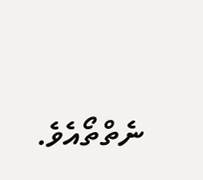ނެތްތޯއެވެ.